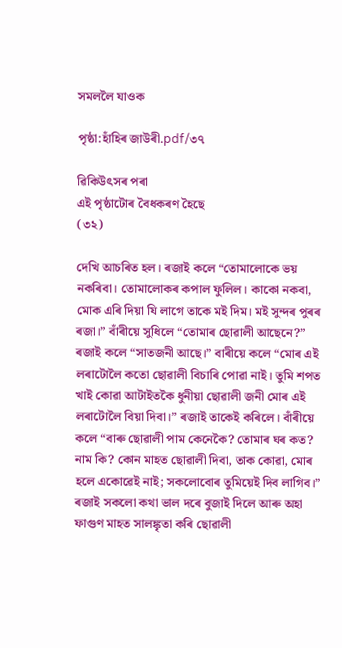সমললৈ যাওক

পৃষ্ঠা:হাঁহিৰ জাউৰী.pdf/৩৭

ৱিকিউৎসৰ পৰা
এই পৃষ্ঠাটোৰ বৈধকৰণ হৈছে
(৩২)

দেখি আচৰিত হল। ৰজাই কলে “তোমালোকে ভয় নকৰিবা। তোমালোকৰ কপাল ফুলিল। কাকো নকবা, মোক এৰি দিয়া যি লাগে তাকে মই দিম। মই সুন্দৰ পুৰৰ ৰজা।” বাঁৰীয়ে সুধিলে “তোমাৰ ছোৱালী আছেনে?” ৰজাই কলে “সাতজনী আছে।” বাৰীয়ে কলে “মোৰ এই লৰাটোলৈ কতো ছোৱালী বিচাৰি পোৱা নাই। তুমি শপত খাই কোৱা আটাইতকৈ ধুনীয়া ছোৱালী জনী মোৰ এই লৰাটোলৈ বিয়া দিবা।” ৰজাই তাকেই কৰিলে। বাঁৰীয়ে কলে “বাৰু ছোৱালী পাম কেনেকৈ? তোমাৰ ঘৰ কত? নাম কি? কোন মাহত ছোৱালী দিবা, তাক কোৱা, মোৰ হলে একোৱেই নাই; সকলোবোৰ তুমিয়েই দিব লাগিব।” ৰজাই সকলো কথা ভাল দৰে বুজাই দিলে আৰু অহা ফাগুণ মাহত সালঙ্কৃতা কৰি ছোৱালী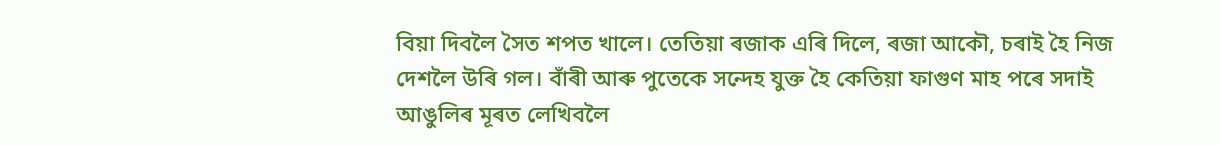বিয়া দিবলৈ সৈত শপত খালে। তেতিয়া ৰজাক এৰি দিলে, ৰজা আকৌ, চৰাই হৈ নিজ দেশলৈ উৰি গল। বাঁৰী আৰু পুতেকে সন্দেহ যুক্ত হৈ কেতিয়া ফাগুণ মাহ পৰে সদাই আঙুলিৰ মূৰত লেখিবলৈ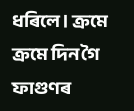ধৰিলে। ক্ৰমে ক্ৰমে দিন গৈ ফাগুণৰ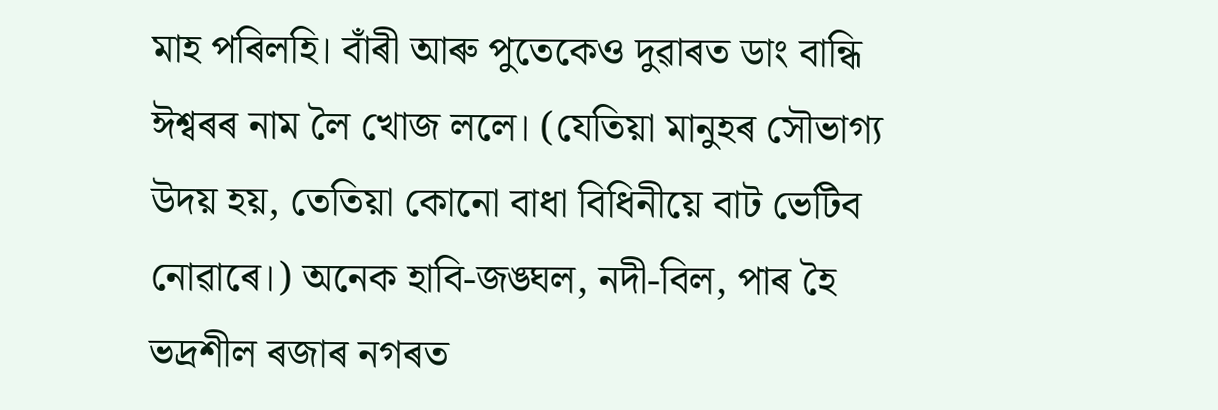মাহ পৰিলহি। বাঁৰী আৰু পুতেকেও দুৱাৰত ডাং বান্ধি ঈশ্বৰৰ নাম লৈ খোজ ললে। (যেতিয়া মানুহৰ সৌভাগ্য উদয় হয়, তেতিয়া কোনো বাধা বিধিনীয়ে বাট ভেটিব নোৱাৰে।) অনেক হাবি-জঙ্ঘল, নদী-বিল, পাৰ হৈ ভদ্ৰশীল ৰজাৰ নগৰত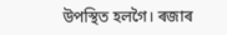উপস্থিত হলগৈ। ৰজাৰ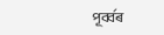পূৰ্ব্বৰ